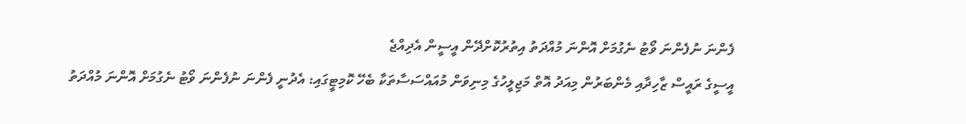ފެންނަ ނުފެންނަ ވޯޓު ނެގުމަށް އޮންނަ މުއްދަތު އިތުރުކޮށްދޭން އީސީން އެދިއްޖެ
އީސީގެ ރައީސް ޒާހިދާއި މެންބަރުން މިއަދު އޮތް މަޖިލީހުގެ މިނިވަން މުއައްސަސާތަކާ ބެހޭ ކޮމިޓީގައި: އެދުނީ ފެންނަ ނުފެންނަ ވޯޓު ނެގުމަށް އޮންނަ މުއްދަތު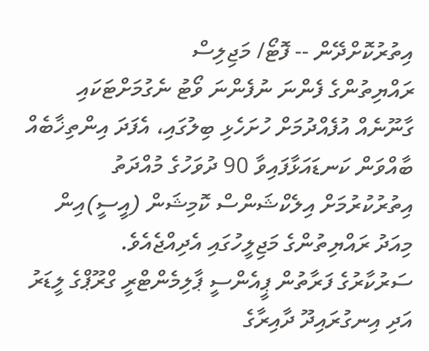އިތުރުކޮށްދޭން -- ފޮޓޯ/ މަޖިލިސް
ރައްޔިތުންގެ ފެންނަ ނުފެންނަ ވޯޓު ނެގުމަށްޓަކައި ގާނޫނެއް އުފެއްދުމަށް ހުށަހެޅި ބިލުގައި، އެފަދަ އިންތިޚާބެއް ބާއްވަން ކަނޑައަޅާފައިވާ 90 ދުވަހުގެ މުއްދަތު އިތުރުކުރުމަށް އިލެކްޝަންސް ކޮމިޝަން (އީސީ)އިން މިއަދު ރައްޔިތުންގެ މަޖިލީހުގައި އެދިއްޖެއެވެ.
ސަރުކާރުގެ ފަރާތުން ޕީއެންސީ ޕާލިމެންޓްރީ ގްރޫޕްގެ ލީޑަރު އަދި އިނގުރައިދޫ ދާއިރާގެ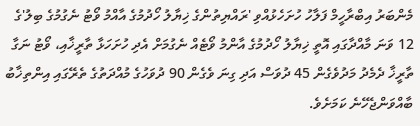މެންބަރު އިބްރާހީމް ފަލާހު ހުށަހެޅުއްވި 'ރައްޔިތުންގެ ޚިޔާލު ހޯދުމުގެ އާއްމު ވޯޓު ނެގުމުގެ ބިލު'ގެ 12 ވަނަ މާއްދާގައި އޮތީ ޚިޔާލު ހޯދުމުގެ އާންމު ވޯޓެއް ނެގުމަށް އެދި ހުށަހަޅާ ތާރީޚާއި، ވޯޓު ނަގާ ތާރީޚާ ދެމެދު މަދުވެގެން 45 ދުވަސް އަދި ގިނަ ވެގެން 90 ދުވަހުގެ މުއްދަތުގެ ތެރޭގައި އިންތިޚާބު ބާއްވަންޖެހޭނެ ކަމަށެވެ.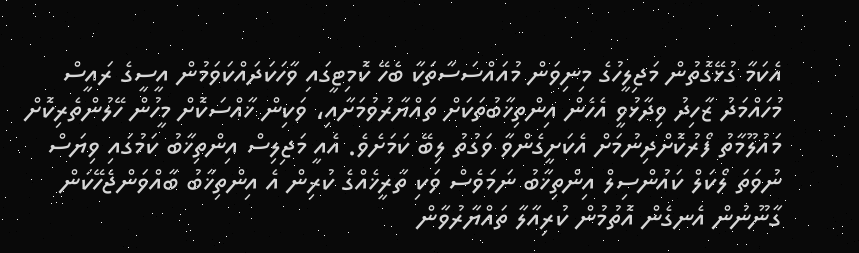އެކަމާ ގުޅޭގޮތުން މަޖިލީހުގެ މިނިވަން މުއައްސަސާތަކާ ބެހޭ ކޮމިޓީގައި ވާހަކަދައްކަވަމުން އީސީގެ ރައީސް މުހައްމަދު ޒާހިދު ވިދާޅުވީ އެހެން އިންތިޚާބުތަކަށް ތައްޔާރުވުމަށާއި، ވަކިން ޚާއްސަކޮށް މީހުން ހޭލުންތެރިކޮށް މައުލޫމާތު ފޯރުކޮށްދިނުމަށް އެކަށީގެންވާ ވަގުތު ލިބޭ ކަމަށެވެ. އެއީ މަޖިލިސް އިންތިޚާބު ކަމުގައި ވިޔަސް ނުވަތަ ލޯކަލް ކައުންސިލް އިންތިޚާބު ނަމަވެސް ވަކި ތާރީޚެއްގެ ކުރިން އެ އިންތިޚާބު ބާއްވަންޖެހޭކަން ގާނޫނުން އެނގެން އޮތުމުން ކުރިއާލާ ތައްޔާރުވާން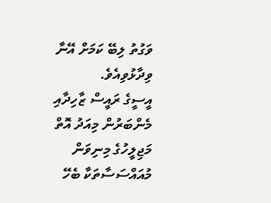ވަގުތު ލިބޭ ކަމަށް އޭނާ ވިދާޅުވިއެވެ.
އީސީގެ ރައީސް ޒާހިދާއި މެންބަރުން މިއަދު އޮތް މަޖިލީހުގެ މިނިވަން މުއައްސަސާތަކާ ބެހޭ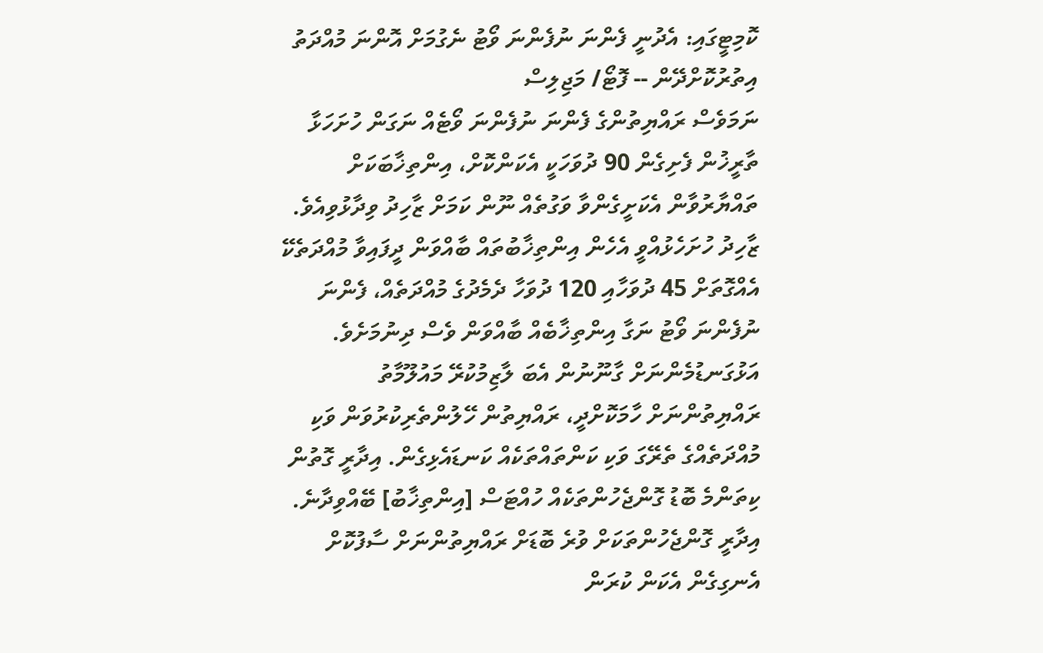ކޮމިޓީގައި: އެދުނީ ފެންނަ ނުފެންނަ ވޯޓު ނެގުމަށް އޮންނަ މުއްދަތު އިތުރުކޮށްދޭން -- ފޮޓޯ/ މަޖިލިސް
ނަމަވެސް ރައްޔިތުންގެ ފެންނަ ނުފެންނަ ވޯޓެއް ނަގަން ހުށަހަޅާ ތާރީޚުން ފެށިގެން 90 ދުވަހަކީ އެކަންކޮށް، އިންތިޚާބަކަށް ތައްޔާރުވާން އެކަށީގެންވާ ވަގުތެއް ނޫން ކަމަށް ޒާހިދު ވިދާޅުވިއެވެ.
ޒާހިދު ހުށަހެޅުއްވީ އެހެން އިންތިޚާބުތައް ބާއްވަން ދީފައިވާ މުއްދަތެކޭ އެއްގޮތަށް 45 ދުވަހާއި 120 ދުވަހާ ދެމެދުގެ މުއްދަތެއް، ފެންނަ ނުފެންނަ ވޯޓު ނަގާ އިންތިޚާބެއް ބާއްވަން ވެސް ދިނުމަށެވެ.
އަޅުގަނޑުމެންނަށް ގާނޫނުން އެބަ ލާޒިމުކުރޭ މައުލޫމާތު ރައްޔިތުންނަށް ހާމަކޮށްދީ، ރައްޔިތުން ހޭލުންތެރިކުރުވަން ވަކި މުއްދަތެއްގެ ތެރޭގަ ވަކި ކަންތައްތަކެއް ކަނޑައެޅިގެން. އިދާރީ ގޮތުން ކިތަންމެ ބޮޑު ގޮންޖެހުންތަކެއް ހުއްޓަސް [އިންތިޚާބު] ބޭއްވިދާނެ. އިދާރީ ގޮންޖެހުންތަކަށް ވުރެ ބޮޑަށް ރައްޔިތުންނަށް ސާފުކޮށް އެނގިގެން އެކަން ކުރަން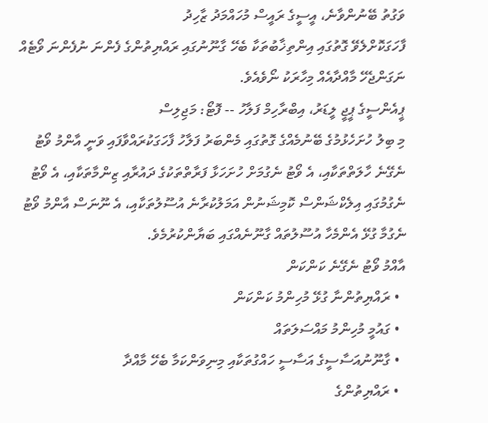ވަގުތު ބޭނުންވާނެ، އީސީގެ ރައީސް މުހައްމަދު ޒާހިދު
ފާހަގަކޮށްލެވޭ ގޮތުގައި އިންތިޚާބުތަކާ ބެހޭ ގާނޫނުގައި ރައްޔިތުންގެ ފެންނަ ނުފެންނަ ވޯޓެއް ނަގަންޖެހޭ މާއްދާއެއް މިހާރަކު ނޯވެއެވެ.
ޕީއެންސީގެ ޕީޖީ ލީޑަރު، އިބްރާހިމް ފަލާހު -- ފޮޓޯ: މަޖިލިސް
މި ބިލު ހުށަހެޅުމުގެ ބޭނުމެއްގެ ގޮތުގައި މެންބަރު ފަލާހު ފާހަގަކުރައްވާފައި ވަނީ އާންމު ވޯޓު ނެގޭނެ ހާލަތްތަކާއި، އެ ވޯޓު ނެގުމަށް ހުށަހަޅާ ފަރާތްތަކުގެ ދައުރާއި ޒިންމާތަކާއި، އެ ވޯޓު ނެގުމުގައި އިލެކްޝަންސް ކޮމިޝަނުން އަމަލުކުރާނެ އުސޫލުތަކާއި، އެ ނޫނަސް އާންމު ވޯޓު ނެގުމާ ގުޅޭ އެންމެހާ އުސޫލުތައް ގާނޫނެއްގައި ބަޔާންކުރުމެވެ.
އާއްމު ވޯޓު ނެގޭނެ ކަންކަން
  • ރައްޔިތުންނާ ގުޅޭ މުހިންމު ކަންކަން
  • ގައުމީ މުހިންމު މައްސަލަތައް
  • ގާނޫނުއަސާސީގެ އަސާސީ ހައްގުތަކާއި މިނިވަންކަމާ ބެހޭ މާއްދާ
  • ރައްޔިތުންގެ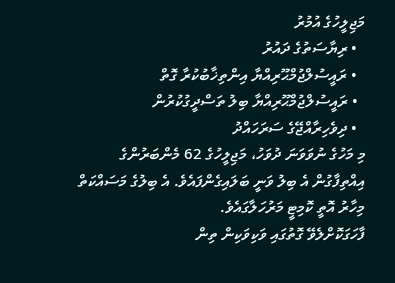މަޖިލީހުގެ އުމުރު
  • ރިޔާސަތުގެ ދައުރު
  • ރައީސުލްޖުމްޙޫރިއްޔާ އިންތިޚާބުކުރާ ގޮތް
  • ރައީސުލްޖުމްޙޫރިއްޔާ ބިލު ތަސްދީގުކުރުން
  • ދިވެހިރާއްޖޭގެ ސަރަހައްދު
މި މަހުގެ ނުވަވަނަ ދުވަހު، މަޖިލީހުގެ 62 މެންބަރުންގެ އިއްތިފާގުން އެ ބިލު ވަނީ ބަލައިގެންފައެވެ. އެ ބިލުގެ މަސައްކަތް މިހާރު އޮތީ ކޮމިޓީ މަރުހަލާގައެވެ.
ފާހަގަކޮށްލެވޭ ގޮތުގައި ވަކިވަކިން ތިން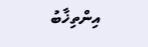އިންތިޚާބު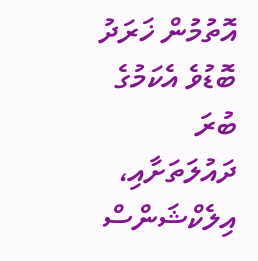އޮތުމުން ޚަރަދު ބޮޑުވެ އެކަމުގެ ބުރަ ދައުލަތަށާއި، އިލެކްޝަންސް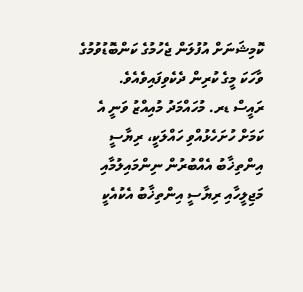ކޮމިޝަނަށް އުފުލަން ޖެހުމުގެ ކަންބޮޑުވުމުގެ ވާހަކަ މީގެ ކުރިން ދެކެވިފައިވެއެވެ.
ރައީސް ޑރ. މުހައްމަދު މުއިއްޒު ވަނީ އެ ކަމަށް ހުށަހެޅުއްވި ހައްލަކީ، ރިޔާސީ އިންތިޚާބު އެއްބުރުން ނިންމައިލުމާއި މަޖިލީހާއި ރިޔާސީ އިންތިޚާބު އެކުއެކީ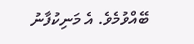ބޭއްވުމެވެ. އެ މަނިކުފާނު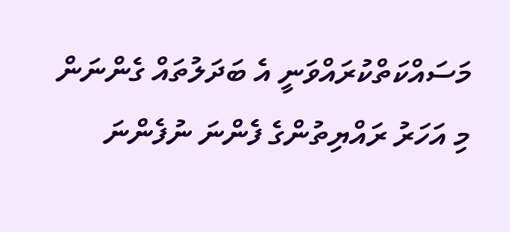މަސައްކަތްކުރައްވަނީ އެ ބަދަލުތައް ގެންނަން މި އަހަރު ރައްޔިތުންގެ ފެންނަ ނުފެންނަ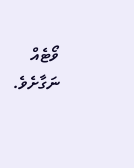ވޯޓެއް ނަގާށެވެ.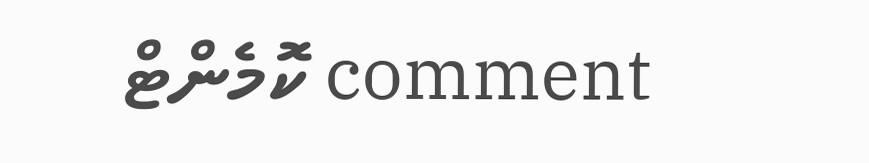comment ކޮމެންޓް